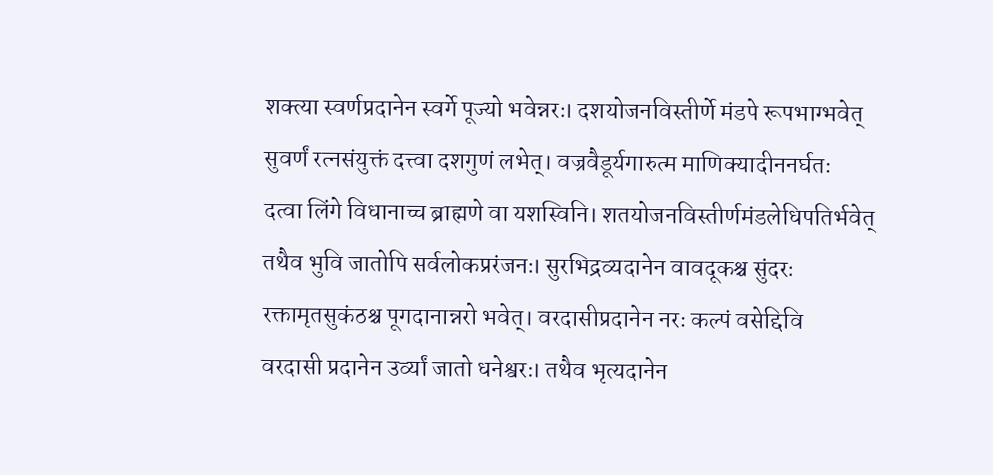शक्त्या स्वर्णप्रदानेन स्वर्गे पूज्यो भवेन्नरः। दशयोजनविस्तीर्णे मंडपे रूपभाग्भवेत्
सुवर्णं रत्नसंयुक्तं दत्त्वा दशगुणं लभेत्। वज्रवैडूर्यगारुत्म माणिक्यादीननर्घतः
दत्वा लिंगे विधानाच्च ब्राह्मणे वा यशस्विनि। शतयोजनविस्तीर्णमंडलेधिपतिर्भवेत्
तथैव भुवि जातोपि सर्वलोकप्ररंजनः। सुरभिद्रव्यदानेन वावदूकश्च सुंदरः
रक्तामृतसुकंठश्च पूगदानान्नरो भवेत्। वरदासीप्रदानेन नरः कल्पं वसेद्दिवि
वरदासी प्रदानेन उर्व्यां जातो धनेश्वरः। तथैव भृत्यदानेन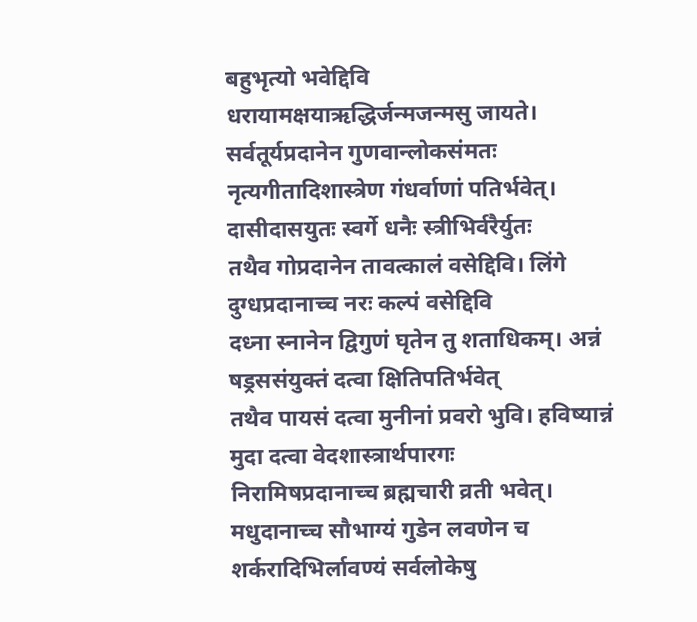बहुभृत्यो भवेद्दिवि
धरायामक्षयाऋद्धिर्जन्मजन्मसु जायते। सर्वतूर्यप्रदानेन गुणवान्लोकसंमतः
नृत्यगीतादिशास्त्रेण गंधर्वाणां पतिर्भवेत्। दासीदासयुतः स्वर्गे धनैः स्त्रीभिर्वरैर्युतः
तथैव गोप्रदानेन तावत्कालं वसेद्दिवि। लिंगे दुग्धप्रदानाच्च नरः कल्पं वसेद्दिवि
दध्ना स्नानेन द्विगुणं घृतेन तु शताधिकम्। अन्नं षड्रससंयुक्तं दत्वा क्षितिपतिर्भवेत्
तथैव पायसं दत्वा मुनीनां प्रवरो भुवि। हविष्यान्नं मुदा दत्वा वेदशास्त्रार्थपारगः
निरामिषप्रदानाच्च ब्रह्मचारी व्रती भवेत्। मधुदानाच्च सौभाग्यं गुडेन लवणेन च
शर्करादिभिर्लावण्यं सर्वलोकेषु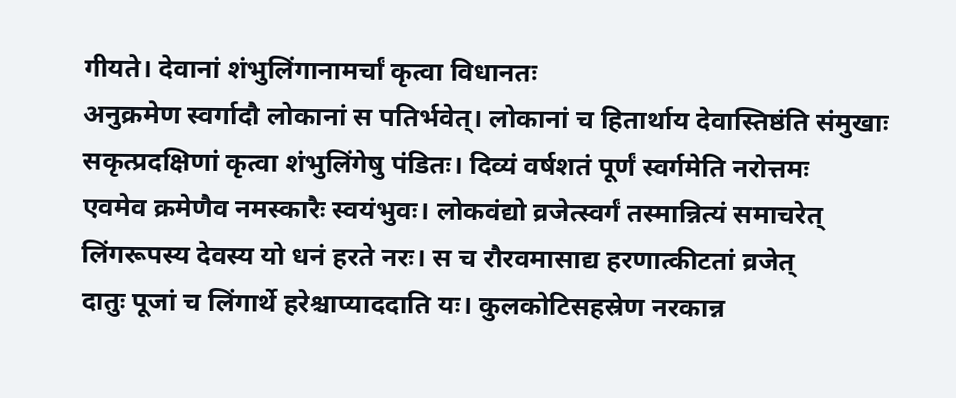गीयते। देवानां शंभुलिंगानामर्चां कृत्वा विधानतः
अनुक्रमेण स्वर्गादौ लोकानां स पतिर्भवेत्। लोकानां च हितार्थाय देवास्तिष्ठंति संमुखाः
सकृत्प्रदक्षिणां कृत्वा शंभुलिंगेषु पंडितः। दिव्यं वर्षशतं पूर्णं स्वर्गमेति नरोत्तमः
एवमेव क्रमेणैव नमस्कारैः स्वयंभुवः। लोकवंद्यो व्रजेत्स्वर्गं तस्मान्नित्यं समाचरेत्
लिंगरूपस्य देवस्य यो धनं हरते नरः। स च रौरवमासाद्य हरणात्कीटतां व्रजेत्
दातुः पूजां च लिंगार्थे हरेश्चाप्याददाति यः। कुलकोटिसहस्रेण नरकान्न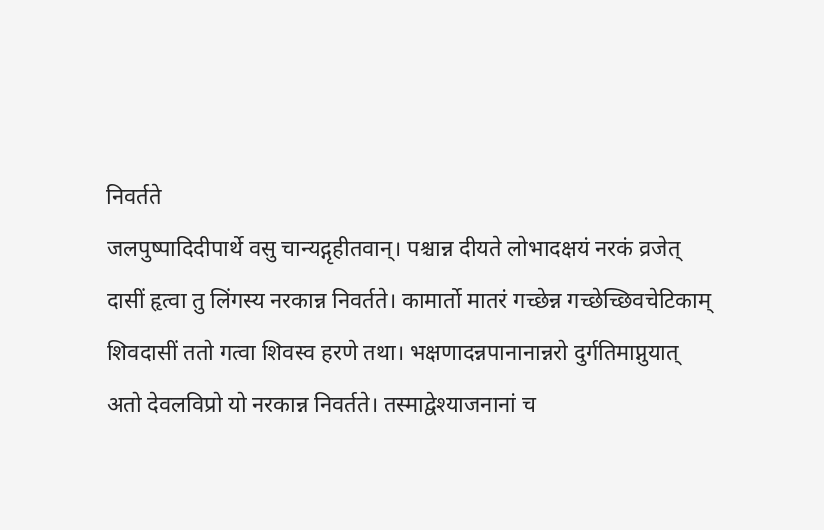निवर्तते
जलपुष्पादिदीपार्थे वसु चान्यद्गृहीतवान्। पश्चान्न दीयते लोभादक्षयं नरकं व्रजेत्
दासीं हृत्वा तु लिंगस्य नरकान्न निवर्तते। कामार्तो मातरं गच्छेन्न गच्छेच्छिवचेटिकाम्
शिवदासीं ततो गत्वा शिवस्व हरणे तथा। भक्षणादन्नपानानान्नरो दुर्गतिमाप्नुयात्
अतो देवलविप्रो यो नरकान्न निवर्तते। तस्माद्वेश्याजनानां च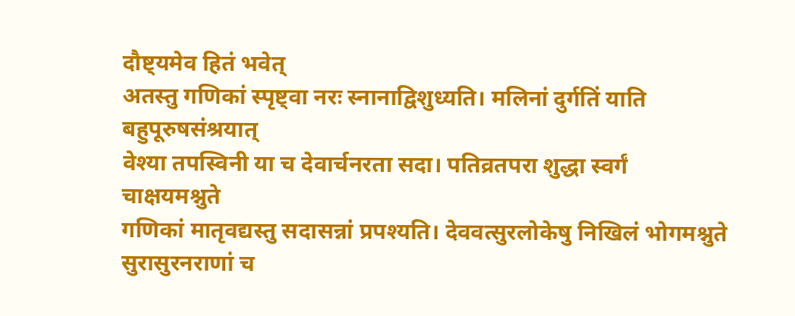दौष्ट्यमेव हितं भवेत्
अतस्तु गणिकां स्पृष्ट्वा नरः स्नानाद्विशुध्यति। मलिनां दुर्गतिं याति बहुपूरुषसंश्रयात्
वेश्या तपस्विनी या च देवार्चनरता सदा। पतिव्रतपरा शुद्धा स्वर्गं चाक्षयमश्नुते
गणिकां मातृवद्यस्तु सदासन्नां प्रपश्यति। देववत्सुरलोकेषु निखिलं भोगमश्नुते
सुरासुरनराणां च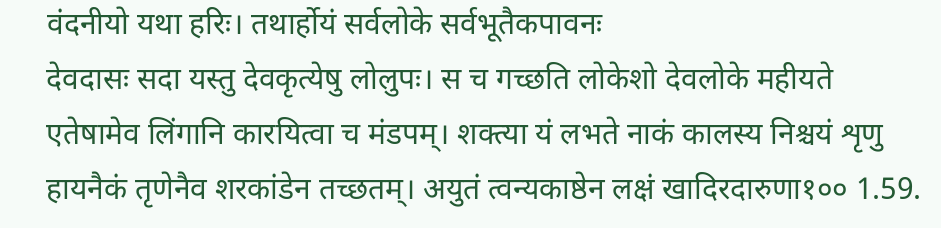वंदनीयो यथा हरिः। तथार्होयं सर्वलोके सर्वभूतैकपावनः
देवदासः सदा यस्तु देवकृत्येषु लोलुपः। स च गच्छति लोकेशो देवलोके महीयते
एतेषामेव लिंगानि कारयित्वा च मंडपम्। शक्त्या यं लभते नाकं कालस्य निश्चयं शृणु
हायनैकं तृणेनैव शरकांडेन तच्छतम्। अयुतं त्वन्यकाष्ठेन लक्षं खादिरदारुणा१०० 1.59.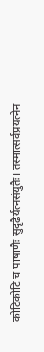कोटिकोटि च पाषाणैः सुदृढैर्यत्नसंयुतैः। तस्मात्सर्वप्रयत्नेन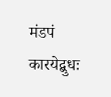मंडपं कारयेद्बुधः